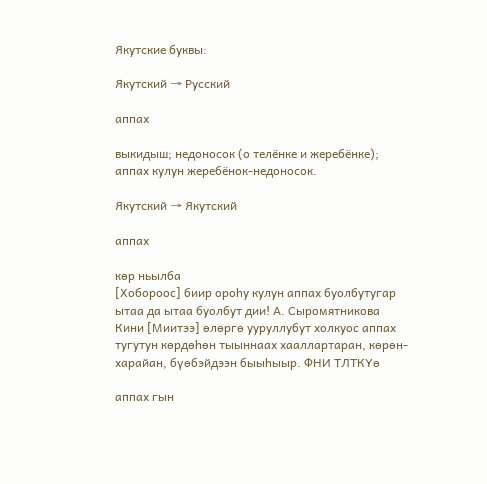Якутские буквы:

Якутский → Русский

аппах

выкидыш; недоносок (о телёнке и жеребёнке); аппах кулун жеребёнок-недоносок.

Якутский → Якутский

аппах

көр ньылба
[Хобороос] биир ороһу кулун аппах буолбутугар ытаа да ытаа буолбут дии! А. Сыромятникова
Кини [Миитээ] өлөргө ууруллубут холкуос аппах тугутун көрдөһөн тыыннаах хааллартаран, көрөн-харайан, бүөбэйдээн быыһыыр. ФНИ ТЛТКҮө

аппах гын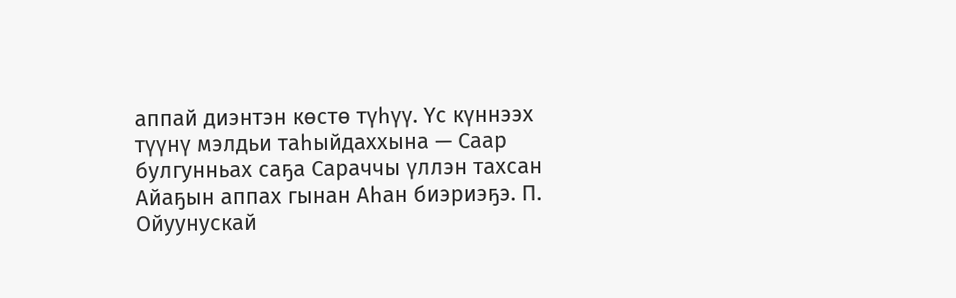аппай диэнтэн көстө түһүү. Үс күннээх түүнү мэлдьи таһыйдаххына — Саар булгунньах саҕа Сараччы үллэн тахсан Айаҕын аппах гынан Аһан биэриэҕэ. П. Ойуунускай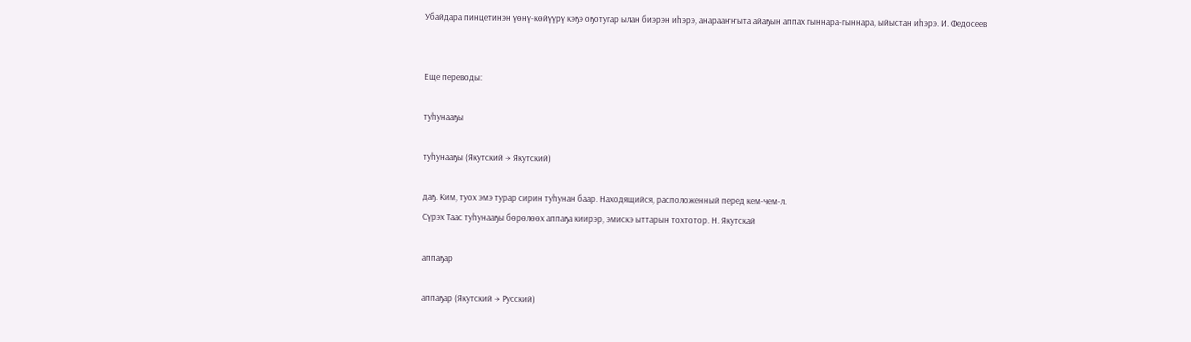Убайдара пинцетинэн үөнү-көйүүрү кэҕэ оҕотугар ылан биэрэн иһэрэ, анарааҥҥыта айаҕын аппах гыннара-гыннара, ыйыстан иһэрэ. И. Федосеев


Еще переводы:

туһунааҕы

туһунааҕы (Якутский → Якутский)

даҕ. Ким, туох эмэ турар сирин туһунан баар. Находящийся, расположенный перед кем-чем-л.
Сүрэх Таас туһунааҕы бөрөлөөх аппаҕа киирэр, эмискэ ыттарын тохтотор. Н. Якутскай

аппаҕар

аппаҕар (Якутский → Русский)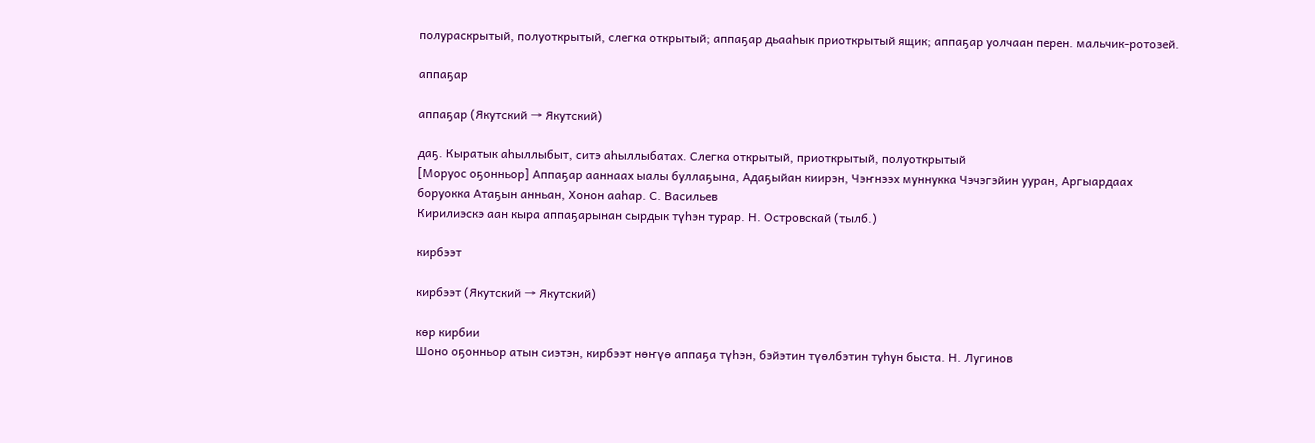полураскрытый, полуоткрытый, слегка открытый; аппаҕар дьааһык приоткрытый ящик; аппаҕар уолчаан перен. мальчик-ротозей.

аппаҕар

аппаҕар (Якутский → Якутский)

даҕ. Кыратык аһыллыбыт, ситэ аһыллыбатах. Слегка открытый, приоткрытый, полуоткрытый
[Моруос оҕонньор] Аппаҕар ааннаах ыалы буллаҕына, Адаҕыйан киирэн, Чэҥнээх муннукка Чэчэгэйин ууран, Аргыардаах боруокка Атаҕын анньан, Хонон ааһар. С. Васильев
Кирилиэскэ аан кыра аппаҕарынан сырдык түһэн турар. Н. Островскай (тылб.)

кирбээт

кирбээт (Якутский → Якутский)

көр кирбии
Шоно оҕонньор атын сиэтэн, кирбээт нөҥүө аппаҕа түһэн, бэйэтин түөлбэтин туһун быста. Н. Лугинов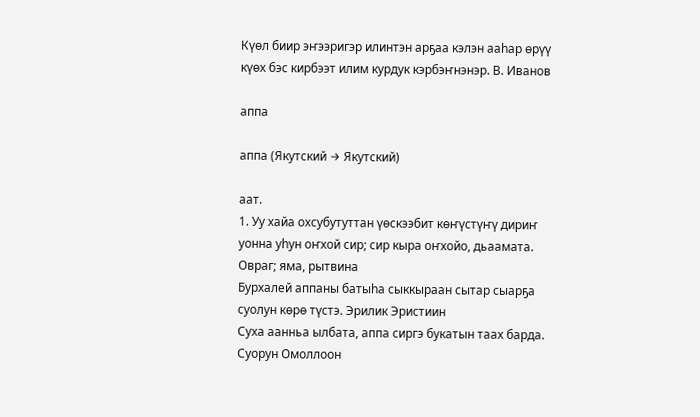Күөл биир эҥээригэр илинтэн арҕаа кэлэн ааһар өрүү күөх бэс кирбээт илим курдук кэрбэҥнэнэр. В. Иванов

аппа

аппа (Якутский → Якутский)

аат.
1. Уу хайа охсубутуттан үөскээбит көҥүстүҥү дириҥ уонна уһун оҥхой сир; сир кыра оҥхойо, дьаамата. Овраг; яма, рытвина
Бурхалей аппаны батыһа сыккыраан сытар сыарҕа суолун көрө түстэ. Эрилик Эристиин
Суха аанньа ылбата, аппа сиргэ букатын таах барда. Суорун Омоллоон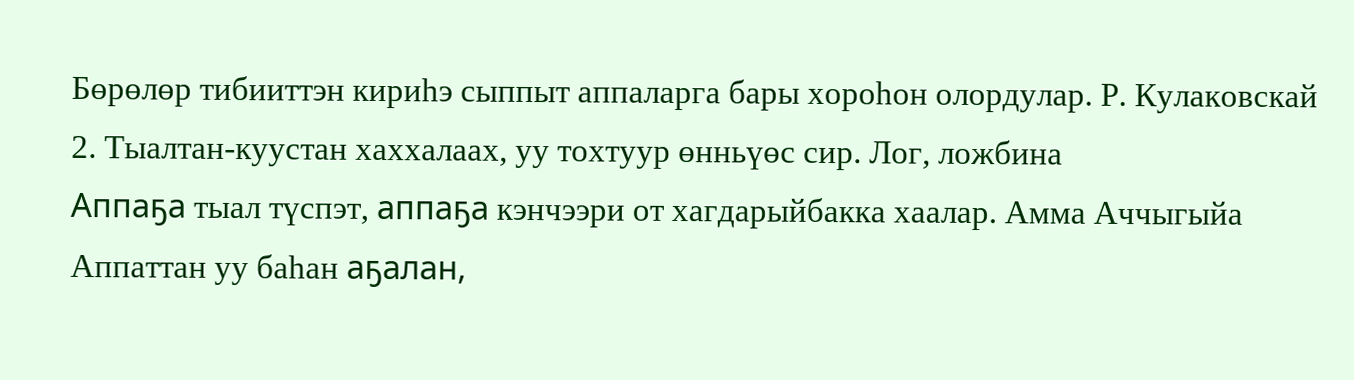Бөрөлөр тибииттэн кириһэ сыппыт аппаларга бары хороһон олордулар. Р. Кулаковскай
2. Тыалтан-куустан хаххалаах, уу тохтуур өнньүөс сир. Лог, ложбина
Аппаҕа тыал түспэт, аппаҕа кэнчээри от хагдарыйбакка хаалар. Амма Аччыгыйа
Аппаттан уу баһан аҕалан,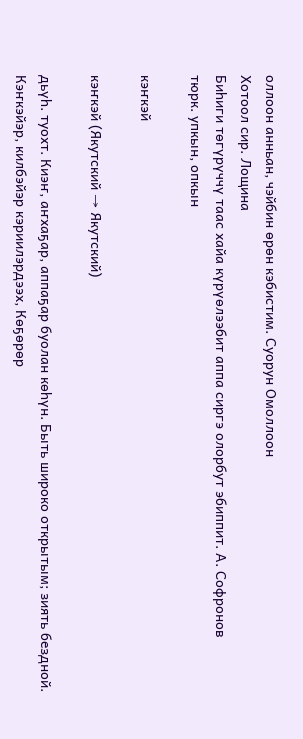оллоон анньан, чэйбин өрөн кэбистим. Суорун Омоллоон
Хотоол сир. Лощина
Биһиги төгүрүччү таас хайа күрүөлээбит аппа сиргэ олорбут эбиппит. А. Софронов
тюрк. упкын, опкын

кэҥкэй

кэҥкэй (Якутский → Якутский)

дьүһ. туохт. Киэҥ, аҥхаҕар, аппаҕар буолан көһүн. Быть широко открытым; зиять бездной. Кэҥкэйэр, килбэйэр кэриилэрдээх, Көҕөрөр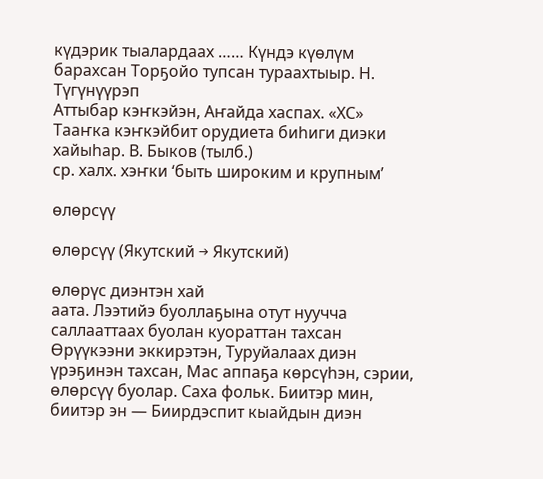күдэрик тыалардаах …… Күндэ күөлүм барахсан Торҕойо тупсан тураахтыыр. Н. Түгүнүүрэп
Аттыбар кэҥкэйэн, Аҥайда хаспах. «ХС»
Тааҥка кэҥкэйбит орудиета биһиги диэки хайыһар. В. Быков (тылб.)
ср. халх. хэҥки ‘быть широким и крупным’

өлөрсүү

өлөрсүү (Якутский → Якутский)

өлөрүс диэнтэн хай
аата. Лээтийэ буоллаҕына отут нуучча саллааттаах буолан куораттан тахсан Өрүүкээни эккирэтэн, Туруйалаах диэн үрэҕинэн тахсан, Мас аппаҕа көрсүһэн, сэрии, өлөрсүү буолар. Саха фольк. Биитэр мин, биитэр эн — Биирдэспит кыайдын диэн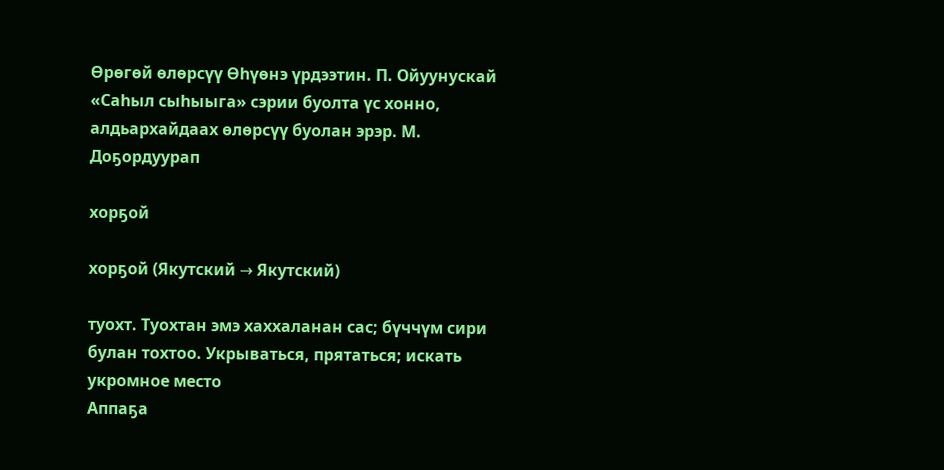Өрөгөй өлөрсүү Өһүөнэ үрдээтин. П. Ойуунускай
«Саһыл сыһыыга» сэрии буолта үс хонно, алдьархайдаах өлөрсүү буолан эрэр. М. Доҕордуурап

хорҕой

хорҕой (Якутский → Якутский)

туохт. Туохтан эмэ хаххаланан сас; бүччүм сири булан тохтоо. Укрываться, прятаться; искать укромное место
Аппаҕа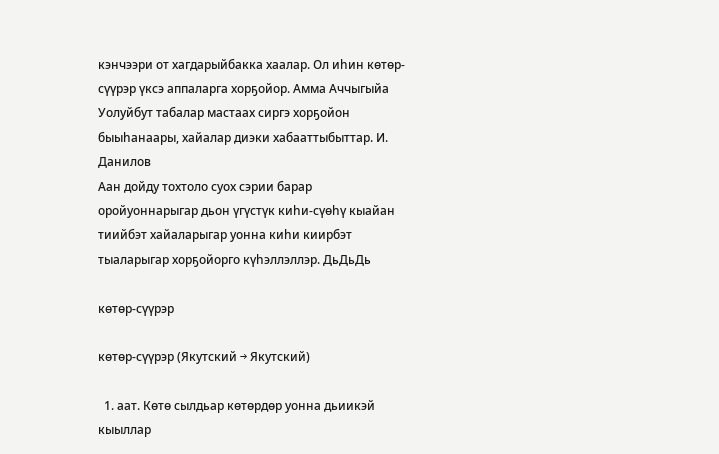кэнчээри от хагдарыйбакка хаалар. Ол иһин көтөр-сүүрэр үксэ аппаларга хорҕойор. Амма Аччыгыйа
Уолуйбут табалар мастаах сиргэ хорҕойон быыһанаары, хайалар диэки хабааттыбыттар. И. Данилов
Аан дойду тохтоло суох сэрии барар оройуоннарыгар дьон үгүстүк киһи-сүөһү кыайан тиийбэт хайаларыгар уонна киһи киирбэт тыаларыгар хорҕойорго күһэллэллэр. ДьДьДь

көтөр-сүүрэр

көтөр-сүүрэр (Якутский → Якутский)

  1. аат. Көтө сылдьар көтөрдөр уонна дьиикэй кыыллар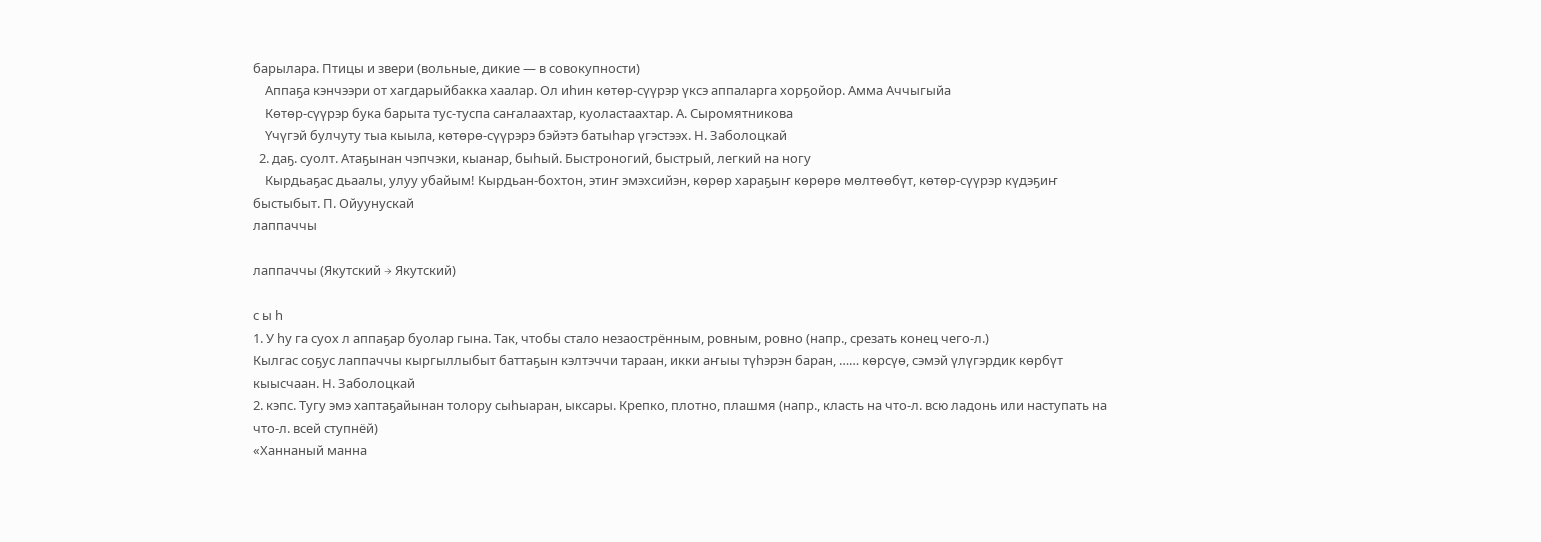барылара. Птицы и звери (вольные, дикие — в совокупности)
    Аппаҕа кэнчээри от хагдарыйбакка хаалар. Ол иһин көтөр-сүүрэр үксэ аппаларга хорҕойор. Амма Аччыгыйа
    Көтөр-сүүрэр бука барыта тус-туспа саҥалаахтар, куоластаахтар. А. Сыромятникова
    Үчүгэй булчуту тыа кыыла, көтөрө-сүүрэрэ бэйэтэ батыһар үгэстээх. Н. Заболоцкай
  2. даҕ. суолт. Атаҕынан чэпчэки, кыанар, быһый. Быстроногий, быстрый, легкий на ногу
    Кырдьаҕас дьаалы, улуу убайым! Кырдьан-бохтон, этиҥ эмэхсийэн, көрөр хараҕыҥ көрөрө мөлтөөбүт, көтөр-сүүрэр күдэҕиҥ быстыбыт. П. Ойуунускай
лаппаччы

лаппаччы (Якутский → Якутский)

с ы һ
1. У һу га суох л аппаҕар буолар гына. Так, чтобы стало незаострённым, ровным, ровно (напр., срезать конец чего-л.)
Кылгас соҕус лаппаччы кыргыллыбыт баттаҕын кэлтэччи тараан, икки аҥыы түһэрэн баран, …… көрсүө, сэмэй үлүгэрдик көрбүт кыысчаан. Н. Заболоцкай
2. кэпс. Тугу эмэ хаптаҕайынан толору сыһыаран, ыксары. Крепко, плотно, плашмя (напр., класть на что-л. всю ладонь или наступать на что-л. всей ступнёй)
«Ханнаный манна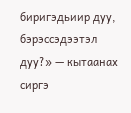биригэдьиир дуу, бэрэссэдээтэл дуу?» — кытаанах сиргэ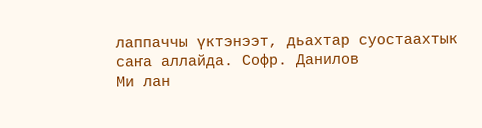лаппаччы үктэнээт, дьахтар суостаахтык саҥа аллайда. Софр. Данилов
Ми лан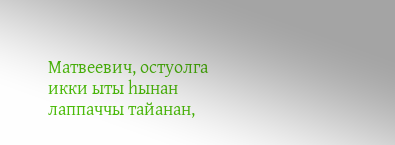Матвеевич, остуолга икки ыты һынан лаппаччы тайанан,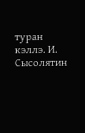туран кэллэ. И. Сысолятин